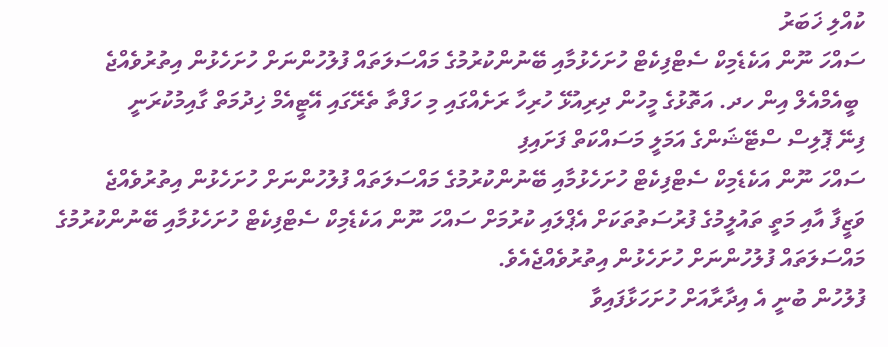ކުއްލި ޚަބަރު
ސައްހަ ނޫން އަކެޑެމިކް ސެޓްފިކެޓް ހުށަހެޅުމާއި ބޭނުންކުރުމުގެ މައްސަލަތައް ފުލުހުންނަށް ހުށަހެޅުން އިތުރުވެއްޖެ
 ބީއެމްއެލް އިން ހދ. އަތޮޅުގެ މީހުން ދިރިއުޅޭ ހުރިހާ ރަށެއްގައި މި ހަފްތާ ތެރޭގައި އޭޓީއެމް ޚިދުމަތް ގާއިމުކުރަނީ
ފިނޭ ޕޮލިސް ސްޓޭޝަންގެ އަމަލީ މަސައްކަތް ފަށައިފި
ސައްހަ ނޫން އަކެޑެމިކް ސެޓްފިކެޓް ހުށަހެޅުމާއި ބޭނުންކުރުމުގެ މައްސަލަތައް ފުލުހުންނަށް ހުށަހެޅުން އިތުރުވެއްޖެ
ވަޒީފާ އާއި މަތީ ތައުލީމުގެ ފުރުސަތުތަކަށް އެޕްލައި ކުރުމަށް ސައްހަ ނޫން އަކެޑެމިކް ސެޓްފިކެޓް ހުށަހެޅުމާއި ބޭނުންކުރުމުގެ މައްސަލަތައް ފުލުހުންނަށް ހުށަހެޅުން އިތުރުވެއްޖެއެވެ.
ފުލުހުން ބުނީ އެ އިދާރާއަށް ހުށަހަޅާފައިވާ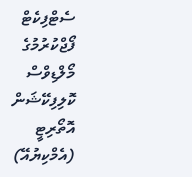ސެޓްފިކެޓް ފޯޖްކުރުމުގެ މޯލްޑިވްސް ކޮލިފިކޭޝަން އޮތޯރިޓީ (އެމްކިޔުއޭ)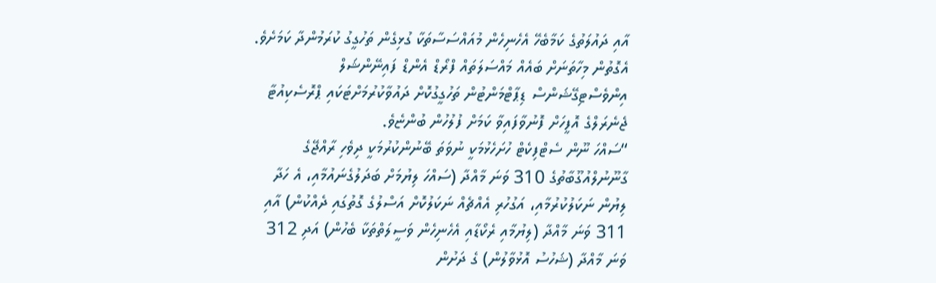އާއި ދައުލަތުގެ ކަމާބެހޭ އެހެނިހެން މުއައްސަސާތަކާ ގުޅިގެން ތަހުގީގު ކުރަމުންދާ ކަމަށެވެ.
އެގޮތުން މިހާތަނަށް ބައެއް މައްސަލަތައް ފްރޯޑް އެންޑް ފައިނޭންޝަލް އިންވެސްޓިގޭޝަންސް ޑިޕާޓްމަންޓުން ތަހުގީގުކޮށް ދައުވާކުރުމަށްޓަކައި ޕްރޮސެކިއުޓާ ޖެނެރަލްގެ އޮފީހަށް ފޮނުވާފައިވާ ކަމަށް ފުލުހުން ބުންޏެވެ.
“ސައްހަ ނޫން ސެޓްފިކެޓް ހުށަހެޅުމަކީ ނުވަތަ ބޭނުންކުރުމަކީ ދިވެހި ރާއްޖޭގެ ގާނޫނުލްއުގޫބާތުގެ 310 ވަނަ މާއްދާ (ސައްހަ ލިޔުމަށް ބަދަލުގެނައުމާއި، އެ ހަދާ ލިޔުން ނަކަލުކުރުމާއި، އަގުހުރި އެއްޗެއް ނަކަލުކޮށް އަސްލުގެ ގޮތުގައި ދެއްކުން) އާއި 311 ވަނަ މާއްދާ (ލިޔުމާއި ރެކޯޑާއި އެހެނިހެން ވަސީލަތްތަކާ ބެހުން) އަދި 312 ވަނަ މާއްދާ (ޝަހުސު އޮޅުވާލުން) ގެ ދަށުން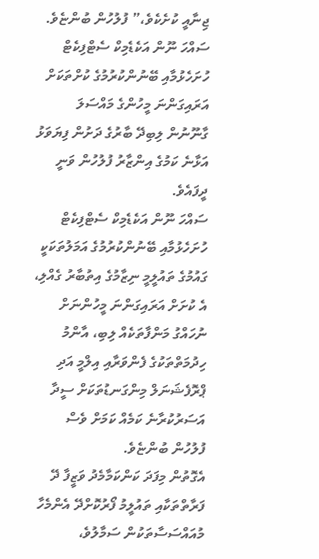ޖިނާއީ ކުށެކެވެ،” ފުލުހުން ބުންޏެވެ.
ސައްހަ ނޫން އަކެޑެމިކް ސެޓްފިކެޓް ހުށަހެޅުމާއި ބޭނުންކުރުމުގެ ކުށްތަކަށް އަރައިގަންނަ މީހުންގެ މައްސަލަ ގާނޫނުން ލިބިދޭ ބާރުގެ ދަށުން ފިޔަވަޅު އަޅާނެ ކަމުގެ އިންޒާރު ފުލުހުން ވަނީ ދީފައެވެ.
ސައްހަ ނޫން އަކެޑެމިކް ސެޓްފިކެޓް ހުށަހެޅުމާއި ބޭނުންކުރުމުގެ އަމަލުތަކަކީ ގައުމުގެ ތައުލީމީ ނިޒާމުގެ އިތުބާރު ގެއްލި، އެ ކުށަށް އަރައިގަންނަ މީހުންނަށް ނުހައްގު މަންފާތަކެއް ލިބި، އާންމު ހިދުމަތްތަކުގެ ފެންވަރާއި އިލްމީ އަދި ޕްރޮފެޝަނަލް މިންގަނޑުތަކަށް ސީދާ އަސަރުކުރާނެ ކަމެއް ކަމަށް ވެސް ފުލުހުން ބުންޏެވެ.
އެގޮތުން މިފަދަ ކަންކަމާމެދު ވަޒީފާ ދޭ ފަރާތްތަކާއި ތައުލީމު ފޯރުކޮށްދޭ އެންމެހާ މުއައްސަސާތަކުން ސަމާލުވެ،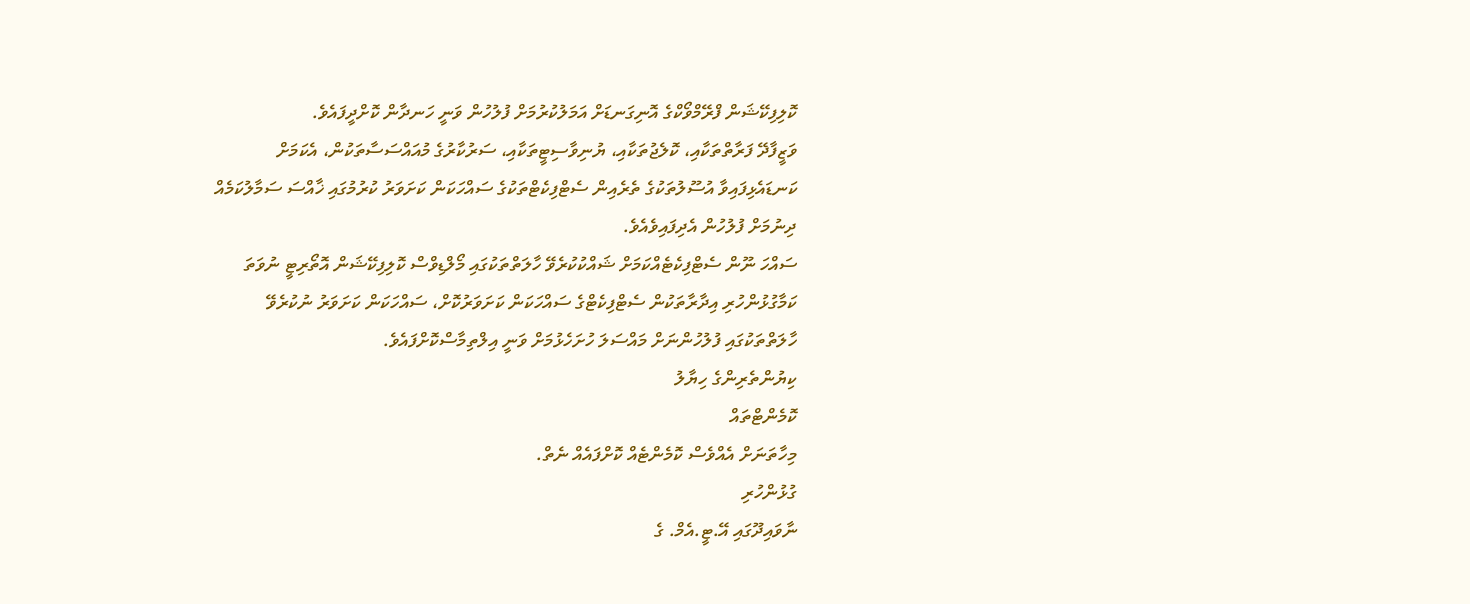ކޮލިފިކޭޝަން ފްރޭމްވޯކްގެ އޮނިގަނޑަށް އަމަލުކުރުމަށް ފުލުހުން ވަނީ ހަނދާން ކޮށްދީފައެވެ.
ވަޒީފާދޭ ފަރާތްތަކާއި، ކޮލެޖުތަކާއި، ޔުނިވާސިޓީތަކާއި، ސަރުކާރުގެ މުއައްސަސާތަކުން، އެކަމަށް ކަނޑައެޅިފައިވާ އުސޫލުތަކުގެ ތެރެއިން ސެޓްފިކެޓްތަކުގެ ސައްހަކަން ކަށަވަރު ކުރުމުގައި ޚާއްސަ ސަމާލުކަމެއް ދިނުމަށް ފުލުހުން އެދިފައިވެއެވެ.
ސައްހަ ނޫން ސެޓްފިކެޓެއްކަމަށް ޝައްކުކުރެވޭ ހާލަތްތަކުގައި މޯލްޑިވްސް ކޮލިފިކޭޝަން އޮތޯރިޓީ ނުވަތަ ކަމާގުޅުންހުރި އިދާރާތަކުން ސެޓްފިކެޓްގެ ސައްހަކަން ކަށަވަރުކޮށް، ސައްހަކަން ކަށަވަރު ނުކުރެވޭ ހާލަތްތަކުގައި ފުލުހުންނަށް މައްސަލަ ހުށަހެޅުމަށް ވަނީ އިލްތިމާސްކޮށްފައެވެ.
ކިޔުންތެރިންގެ ހިޔާލު
ކޮމެންޓްތައް
މިހާތަނަށް އެއްވެސް ކޮމެންޓެއް ކޮށްފައެއް ނެތް.
ގުޅުންހުރި
ނާވައިދޫގައި އޭ.ޓީ.އެމް. ގެ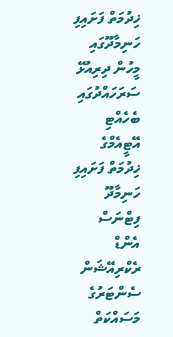ޚިދުމަތް ފަށައިފި
ހަނިމާދޫގައި މީހުން ދިރިއުޅޭ ސަރަހައްދުގައި ބެހެއްޓި އޭޓީއެމްގެ ޚިދުމަތް ފަށައިފި
ހަނިމާދޫ ފިޓްނަސް އެންޑް ރެކްރިއޭޝަން ސެންޓަރުގެ މަސައްކަތް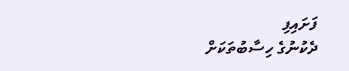ފަށައިފި
ދެކުނުގެ ހިސާބުތަކަށް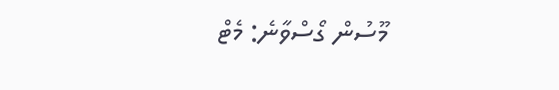މޫސުން ގޯސްވާނެ: މެޓް